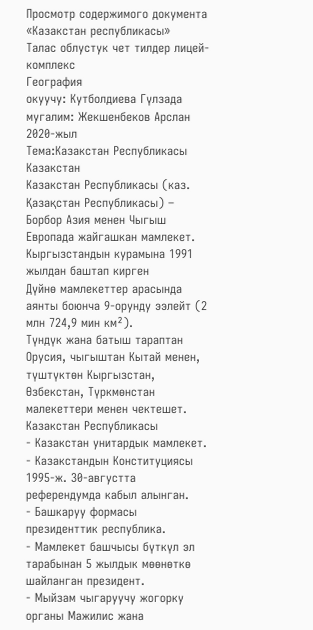Просмотр содержимого документа
«Казакстан республикасы»
Талас облустук чет тилдер лицей-комплекс
География
окуучу: Кутболдиева Гүлзада
мугалим: Жекшенбеков Арслан
2020-жыл
Тема:Казакстан Республикасы
Казакстан
Казакстан Республикасы (каз. Қазақстан Республикасы) – Борбор Азия менен Чыгыш Европада жайгашкан мамлекет. Кыргызстандын курамына 1991 жылдан баштап кирген
Дүйнө мамлекеттер арасында аянты боюнча 9-орунду ээлейт (2 млн 724,9 мин км²).
Түндүк жана батыш тараптан Орусия, чыгыштан Кытай менен, түштүктөн Кыргызстан, Өзбекстан, Түркмөнстан малекеттери менен чектешет.
Казакстан Республикасы
- Казакстан унитардык мамлекет.
- Казакстандын Конституциясы 1995-ж. 30-августта референдумда кабыл алынган.
- Башкаруу формасы президенттик республика.
- Мамлекет башчысы бүткүл эл тарабынан 5 жылдык мөөнөткө шайланган президент.
- Мыйзам чыгаруучу жогорку органы Мажилис жана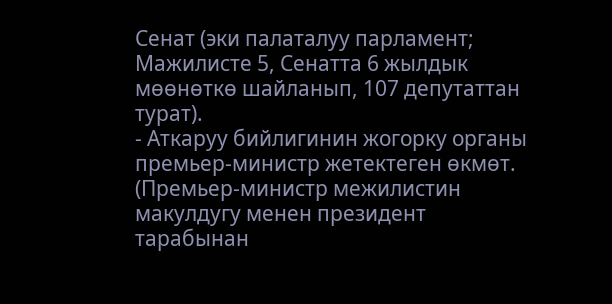Сенат (эки палаталуу парламент; Мажилисте 5, Сенатта 6 жылдык мөөнөткө шайланып, 107 депутаттан турат).
- Аткаруу бийлигинин жогорку органы премьер-министр жетектеген өкмөт. (Премьер-министр межилистин макулдугу менен президент тарабынан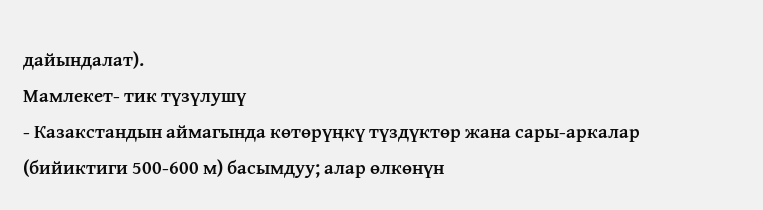дайындалат).
Мамлекет- тик түзүлушү
- Казакстандын аймагында көтөрүңкү түздүктөр жана сары-аркалар (бийиктиги 500-600 м) басымдуу; алар өлкөнүн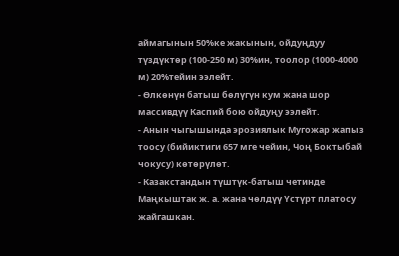аймагынын 50%ке жакынын, ойдуңдуу түздүктөр (100-250 м) 30%ин, тоолор (1000-4000 м) 20%тейин ээлейт.
- Өлкөнүн батыш бөлүгүн кум жана шор массивдүү Каспий бою ойдуңу ээлейт.
- Анын чыгышында эрозиялык Мугожар жапыз тоосу (бийиктиги 657 мге чейин, Чоң Боктыбай чокусу) көтөрүлөт.
- Казакстандын түштүк-батыш четинде Маңкыштак ж. а. жана чөлдүү Үстүрт платосу жайгашкан.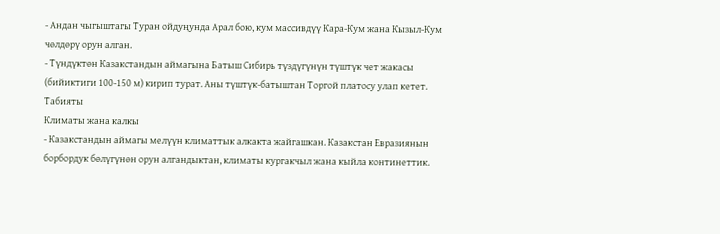- Андан чыгыштагы Туран ойдуңунда Арал бою, кум массивдүү Кара-Кум жана Кызыл-Кум чөлдөрү орун алган.
- Түндүктөн Казакстандын аймагына Батыш Сибирь түздүгүнүн түштүк чет жакасы (бийиктиги 100-150 м) кирип турат. Аны түштүк-батыштан Торгой платосу улап кетет.
Табияты
Климаты жана калкы
- Казакстандын аймагы мелүүн климаттык алкакта жайгашкан. Казакстан Евразиянын борбордук бөлүгүнөн орун алгандыктан, климаты кургакчыл жана кыйла континеттик.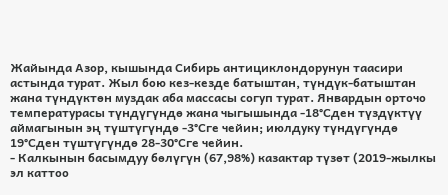Жайында Азор, кышында Сибирь антициклондорунун таасири астында турат. Жыл бою кез-кезде батыштан, түндүк-батыштан жана түндүктөн муздак аба массасы согуп турат. Январдын орточо температурасы түндүгүндө жана чыгышында -18°Сден түздүктүү аймагынын эң түштүгүндө -3°Сге чейин; июлдуку түндүгүндө 19°Сден түштүгүндө 28-30°Сге чейин.
- Калкынын басымдуу бөлүгүн (67,98%) казактар түзөт (2019-жылкы эл каттоо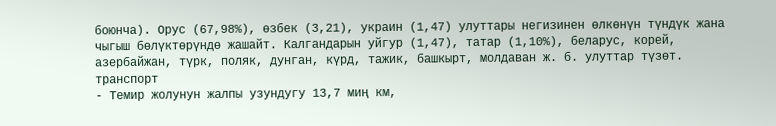боюнча). Орус (67,98%), өзбек (3,21), украин (1,47) улуттары негизинен өлкөнүн түндүк жана чыгыш бөлүктөрүндө жашайт. Калгандарын уйгур (1,47), татар (1,10%), беларус, корей, азербайжан, түрк, поляк, дунган, күрд, тажик, башкырт, молдаван ж. б. улуттар түзөт.
транспорт
- Темир жолунун жалпы узундугу 13,7 миң км,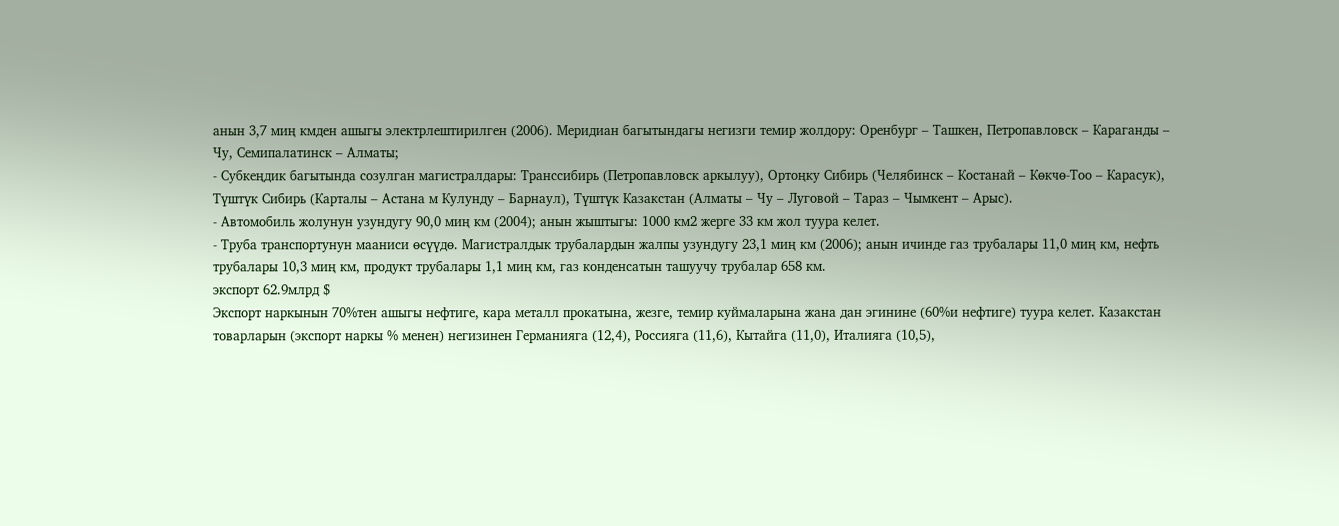анын 3,7 миң кмден ашыгы электрлештирилген (2006). Меридиан багытындагы негизги темир жолдору: Оренбург – Ташкен, Петропавловск – Караганды – Чу, Семипалатинск – Алматы;
- Субкеңдик багытында созулган магистралдары: Транссибирь (Петропавловск аркылуу), Ортоңку Сибирь (Челябинск – Костанай – Көкчө-Тоо – Карасук), Түштүк Сибирь (Карталы – Астана м Кулунду – Барнаул), Түштүк Казакстан (Алматы – Чу – Луговой – Тараз – Чымкент – Арыс).
- Автомобиль жолунун узундугу 90,0 миң км (2004); анын жыштыгы: 1000 км2 жерге 33 км жол туура келет.
- Труба транспортунун мааниси өсүүдө. Магистралдык трубалардын жалпы узундугу 23,1 миң км (2006); анын ичинде газ трубалары 11,0 миң км, нефть трубалары 10,3 миң км, продукт трубалары 1,1 миң км, газ конденсатын ташуучу трубалар 658 км.
экспорт 62.9млрд $
Экспорт наркынын 70%тен ашыгы нефтиге, кара металл прокатына, жезге, темир куймаларына жана дан эгинине (60%и нефтиге) туура келет. Казакстан товарларын (экспорт наркы % менен) негизинен Германияга (12,4), Россияга (11,6), Кытайга (11,0), Италияга (10,5),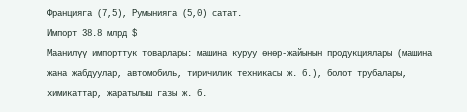Францияга (7,5), Румынияга (5,0) сатат.
Импорт 38.8 млрд $
Маанилүү импорттук товарлары: машина куруу өнөр-жайынын продукциялары (машина жана жабдуулар, автомобиль, тиричилик техникасы ж. б.), болот трубалары, химикаттар, жаратылыш газы ж. б.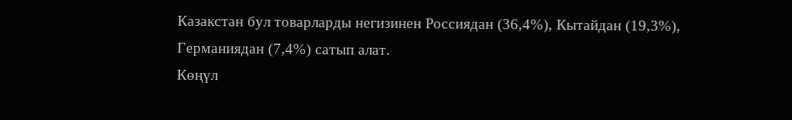Казакстан бул товарларды негизинен Россиядан (36,4%), Кытайдан (19,3%), Германиядан (7,4%) сатып алат.
Көңүл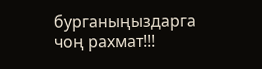бурганыңыздарга чоң рахмат!!!